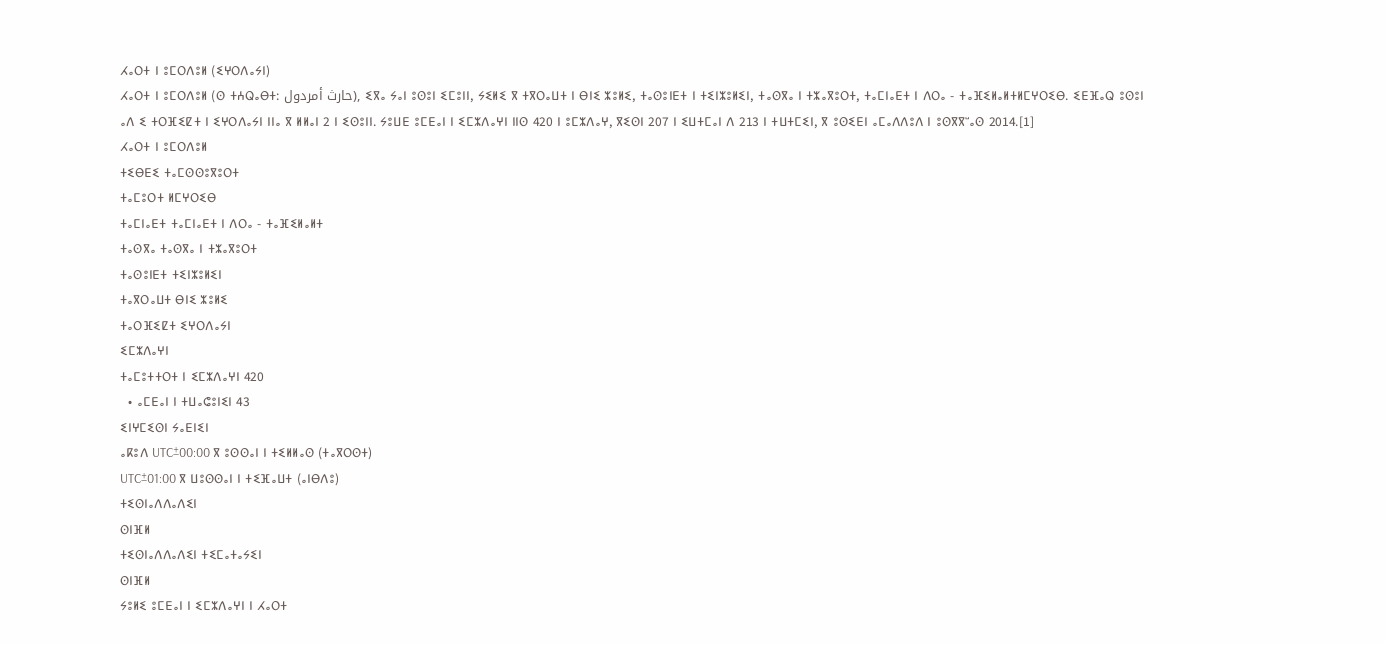ⵃⴰⵔⵜ ⵏ ⵓⵎⵔⴷⵓⵍ (ⵉⵖⵔⴷⴰⵢⵏ)
ⵃⴰⵔⵜ ⵏ ⵓⵎⵔⴷⵓⵍ (ⵙ ⵜⵄⵕⴰⴱⵜ: حارث أمردول), ⵉⴳⴰ ⵢⴰⵏ ⵓⵙⵓⵏ ⵉⵎⵓⵏⵏ, ⵢⵉⵍⵉ ⴳ ⵜⴳⵔⴰⵡⵜ ⵏ ⴱⵏⵉ ⵣⵓⵍⵉ, ⵜⴰⵙⵓⵏⴹⵜ ⵏ ⵜⵉⵏⵣⵓⵍⵉⵏ, ⵜⴰⵙⴳⴰ ⵏ ⵜⵣⴰⴳⵓⵔⵜ, ⵜⴰⵎⵏⴰⴹⵜ ⵏ ⴷⵔⴰ - ⵜⴰⴼⵉⵍⴰⵍⵜⵍⵎⵖⵔⵉⴱ. ⵉⴹⴼⴰⵕ ⵓⵙⵓⵏ ⴰⴷ ⵉ ⵜⵔⴼⵉⵇⵜ ⵏ ⵉⵖⵔⴷⴰⵢⵏ ⵏⵏⴰ ⴳ ⵍⵍⴰⵏ 2 ⵏ ⵉⵙⵓⵏⵏ. ⵢⵓⵡⴹ ⵓⵎⴹⴰⵏ ⵏ ⵉⵎⵣⴷⴰⵖⵏ ⵏⵏⵙ 420 ⵏ ⵓⵎⵣⴷⴰⵖ, ⴳⵉⵙⵏ 207 ⵏ ⵉⵡⵜⵎⴰⵏ ⴷ 213 ⵏ ⵜⵡⵜⵎⵉⵏ, ⴳ ⵓⵙⵉⴹⵏ ⴰⵎⴰⴷⴷⵓⴷ ⵏ ⵓⵙⴳⴳⵯⴰⵙ 2014.[1]
ⵃⴰⵔⵜ ⵏ ⵓⵎⵔⴷⵓⵍ
ⵜⵉⴱⴹⵉ ⵜⴰⵎⵙⵙⵓⴳⵓⵔⵜ
ⵜⴰⵎⵓⵔⵜ ⵍⵎⵖⵔⵉⴱ
ⵜⴰⵎⵏⴰⴹⵜ ⵜⴰⵎⵏⴰⴹⵜ ⵏ ⴷⵔⴰ - ⵜⴰⴼⵉⵍⴰⵍⵜ
ⵜⴰⵙⴳⴰ ⵜⴰⵙⴳⴰ ⵏ ⵜⵣⴰⴳⵓⵔⵜ
ⵜⴰⵙⵓⵏⴹⵜ ⵜⵉⵏⵣⵓⵍⵉⵏ
ⵜⴰⴳⵔⴰⵡⵜ ⴱⵏⵉ ⵣⵓⵍⵉ
ⵜⴰⵔⴼⵉⵇⵜ ⵉⵖⵔⴷⴰⵢⵏ
ⵉⵎⵣⴷⴰⵖⵏ
ⵜⴰⵎⵓⵜⵜⵔⵜ ⵏ ⵉⵎⵣⴷⴰⵖⵏ 420
  • ⴰⵎⴹⴰⵏ ⵏ ⵜⵡⴰⵛⵓⵏⵉⵏ 43
ⵉⵏⵖⵎⵉⵙⵏ ⵢⴰⴹⵏⵉⵏ
ⴰⴽⵓⴷ UTC±00:00 ⴳ ⵓⵙⵙⴰⵏ ⵏ ⵜⵉⵍⵍⴰⵙ (ⵜⴰⴳⵔⵙⵜ)
UTC±01:00 ⴳ ⵡⵓⵙⵙⴰⵏ ⵏ ⵜⵉⴼⴰⵡⵜ (ⴰⵏⴱⴷⵓ)
ⵜⵉⵙⵏⴰⴷⴷⴰⴷⵉⵏ
ⵙⵏⴼⵍ
ⵜⵉⵙⵏⴰⴷⴷⴰⴷⵉⵏ ⵜⵉⵎⴰⵜⴰⵢⵉⵏ
ⵙⵏⴼⵍ
ⵢⵓⵍⵉ ⵓⵎⴹⴰⵏ ⵏ ⵉⵎⵣⴷⴰⵖⵏ ⵏ ⵃⴰⵔⵜ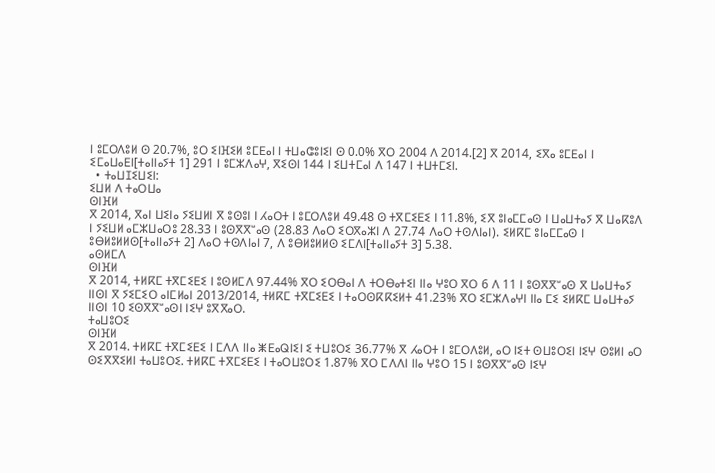ⵏ ⵓⵎⵔⴷⵓⵍ ⵙ 20.7%, ⵓⵔ ⵉⵏⴼⵉⵍ ⵓⵎⴹⴰⵏ ⵏ ⵜⵡⴰⵛⵓⵏⵉⵏ ⵙ 0.0% ⴳⵔ 2004 ⴷ 2014.[2] ⴳ 2014, ⵉⴳⴰ ⵓⵎⴹⴰⵏ ⵏ ⵉⵎⴰⵡⴰⴹⵏ[ⵜⴰⵏⵏⴰⵢⵜ 1] 291 ⵏ ⵓⵎⵣⴷⴰⵖ, ⴳⵉⵙⵏ 144 ⵏ ⵉⵡⵜⵎⴰⵏ ⴷ 147 ⵏ ⵜⵡⵜⵎⵉⵏ.
  • ⵜⴰⵡⵊⵉⵡⵉⵏ:
ⵉⵡⵍ ⴷ ⵜⴰⵔⵡⴰ
ⵙⵏⴼⵍ
ⴳ 2014, ⴳⴰⵏ ⵡⵉⵏⴰ ⵢⵉⵡⵍⵏ ⴳ ⵓⵙⵓⵏ ⵏ ⵃⴰⵔⵜ ⵏ ⵓⵎⵔⴷⵓⵍ 49.48 ⵙ ⵜⴳⵎⵉⴹⵉ ⵏ 11.8%, ⵉⴳ ⵓⵏⴰⵎⵎⴰⵙ ⵏ ⵡⴰⵡⵜⴰⵢ ⴳ ⵡⴰⴽⵓⴷ ⵏ ⵢⵉⵡⵍ ⴰⵎⵣⵡⴰⵔⵓ 28.33 ⵏ ⵓⵙⴳⴳⵯⴰⵙ (28.83 ⴷⴰⵔ ⵉⵔⴳⴰⵣⵏ ⴷ 27.74 ⴷⴰⵔ ⵜⵙⴷⵏⴰⵏ). ⵉⵍⴽⵎ ⵓⵏⴰⵎⵎⴰⵙ ⵏ ⵓⴱⵍⵓⵍⵍⵙ[ⵜⴰⵏⵏⴰⵢⵜ 2] ⴷⴰⵔ ⵜⵙⴷⵏⴰⵏ 7, ⴷ ⵓⴱⵍⵓⵍⵍⵙ ⵉⵎⴷⵏ[ⵜⴰⵏⵏⴰⵢⵜ 3] 5.38.
ⴰⵙⵍⵎⴷ
ⵙⵏⴼⵍ
ⴳ 2014, ⵜⵍⴽⵎ ⵜⴳⵎⵉⴹⵉ ⵏ ⵓⵙⵍⵎⴷ 97.44% ⴳⵔ ⵉⵔⴱⴰⵏ ⴷ ⵜⵔⴱⴰⵜⵉⵏ ⵏⵏⴰ ⵖⵓⵔ ⴳⵔ 6 ⴷ 11 ⵏ ⵓⵙⴳⴳⵯⴰⵙ ⴳ ⵡⴰⵡⵜⴰⵢ ⵏⵏⵙⵏ ⴳ ⵢⵉⵎⵉⵔ ⴰⵏⵎⵍⴰⵏ 2013/2014, ⵜⵍⴽⵎ ⵜⴳⵎⵉⴹⵉ ⵏ ⵜⴰⵔⵙⴽⴽⵉⵍⵜ 41.23% ⴳⵔ ⵉⵎⵣⴷⴰⵖⵏ ⵏⵏⴰ ⵎⵉ ⵉⵍⴽⵎ ⵡⴰⵡⵜⴰⵢ ⵏⵏⵙⵏ 10 ⵉⵙⴳⴳⵯⴰⵙⵏ ⵏⵉⵖ ⵓⴳⴳⴰⵔ.
ⵜⴰⵡⵓⵔⵉ
ⵙⵏⴼⵍ
ⴳ 2014. ⵜⵍⴽⵎ ⵜⴳⵎⵉⴹⵉ ⵏ ⵎⴷⴷ ⵏⵏⴰ ⵥⴹⴰⵕⵏⵉⵏ ⵉ ⵜⵡⵓⵔⵉ 36.77% ⴳ ⵃⴰⵔⵜ ⵏ ⵓⵎⵔⴷⵓⵍ, ⴰⵔ ⵏⵉⵜ ⵙⵡⵓⵔⵉⵏ ⵏⵉⵖ ⵙⵓⵍⵏ ⴰⵔ ⵙⵉⴳⴳⵉⵍⵏ ⵜⴰⵡⵓⵔⵉ. ⵜⵍⴽⵎ ⵜⴳⵎⵉⴹⵉ ⵏ ⵜⴰⵔⵡⵓⵔⵉ 1.87% ⴳⵔ ⵎⴷⴷⵏ ⵏⵏⴰ ⵖⵓⵔ 15 ⵏ ⵓⵙⴳⴳⵯⴰⵙ ⵏⵉⵖ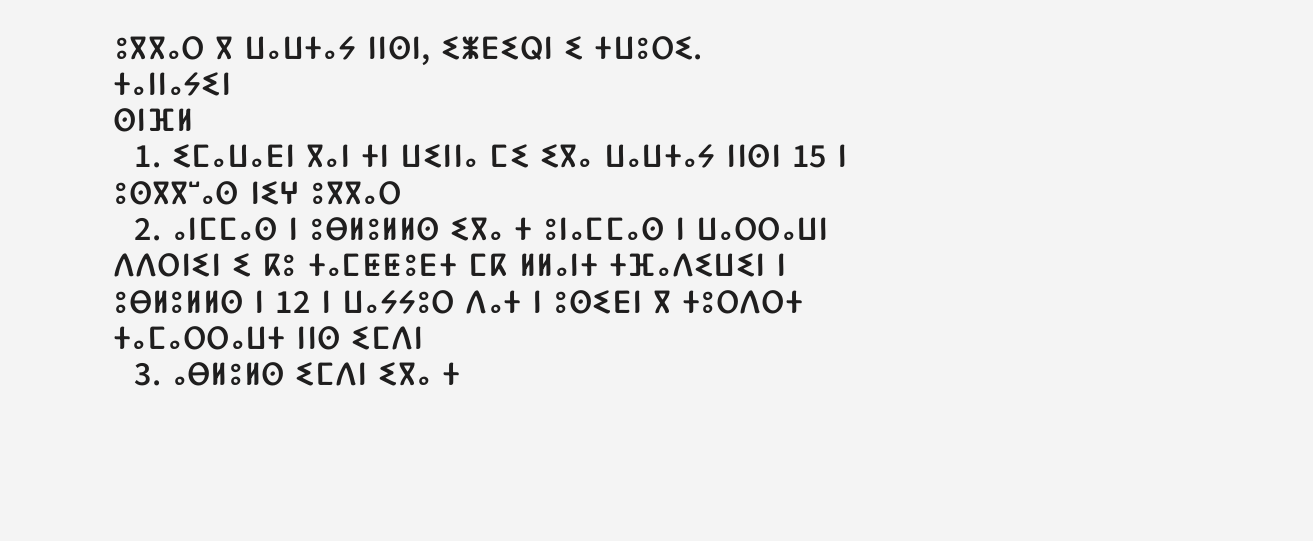ⵓⴳⴳⴰⵔ ⴳ ⵡⴰⵡⵜⴰⵢ ⵏⵏⵙⵏ, ⵉⵥⴹⵉⵕⵏ ⵉ ⵜⵡⵓⵔⵉ.
ⵜⴰⵏⵏⴰⵢⵉⵏ
ⵙⵏⴼⵍ
  1. ⵉⵎⴰⵡⴰⴹⵏ ⴳⴰⵏ ⵜⵏ ⵡⵉⵏⵏⴰ ⵎⵉ ⵉⴳⴰ ⵡⴰⵡⵜⴰⵢ ⵏⵏⵙⵏ 15 ⵏ ⵓⵙⴳⴳⵯⴰⵙ ⵏⵉⵖ ⵓⴳⴳⴰⵔ
  2. ⴰⵏⵎⵎⴰⵙ ⵏ ⵓⴱⵍⵓⵍⵍⵙ ⵉⴳⴰ ⵜ ⵓⵏⴰⵎⵎⴰⵙ ⵏ ⵡⴰⵔⵔⴰⵡⵏ ⴷⴷⵔⵏⵉⵏ ⵉ ⴽⵓ ⵜⴰⵎⵟⵟⵓⴹⵜ ⵎⴽ ⵍⵍⴰⵏⵜ ⵜⴼⴰⴷⵉⵡⵉⵏ ⵏ ⵓⴱⵍⵓⵍⵍⵙ ⵏ 12 ⵏ ⵡⴰⵢⵢⵓⵔ ⴷⴰⵜ ⵏ ⵓⵙⵉⴹⵏ ⴳ ⵜⵓⵔⴷⵔⵜ ⵜⴰⵎⴰⵔⵔⴰⵡⵜ ⵏⵏⵙ ⵉⵎⴷⵏ
  3. ⴰⴱⵍⵓⵍⵙ ⵉⵎⴷⵏ ⵉⴳⴰ ⵜ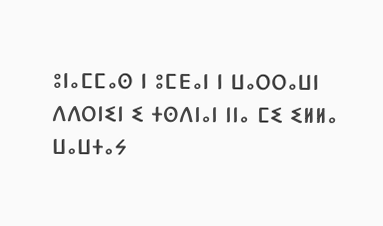ⵓⵏⴰⵎⵎⴰⵙ ⵏ ⵓⵎⴹⴰⵏ ⵏ ⵡⴰⵔⵔⴰⵡⵏ ⴷⴷⵔⵏⵉⵏ ⵉ ⵜⵙⴷⵏⴰⵏ ⵏⵏⴰ ⵎⵉ ⵉⵍⵍⴰ ⵡⴰⵡⵜⴰⵢ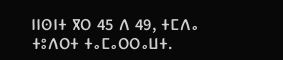ⵏⵏⵙⵏⵜ ⴳⵔ 45 ⴷ 49, ⵜⵎⴷⴰ ⵜⵓⴷⵔⵜ ⵜⴰⵎⴰⵔⵔⴰⵡⵜ.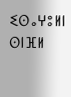ⵉⵙⴰⵖⵓⵍⵏ
ⵙⵏⴼⵍ